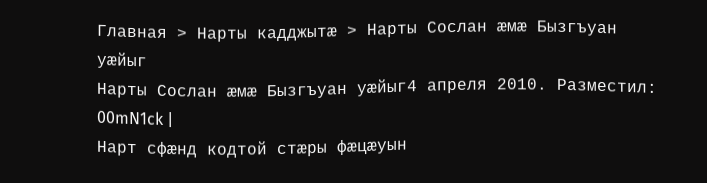Главная > Нарты кадджытæ > Нарты Сослан æмæ Бызгъуан уæйыг
Нарты Сослан æмæ Бызгъуан уæйыг4 апреля 2010. Разместил: 00mN1ck |
Нарт сфæнд кодтой стæры фæцæуын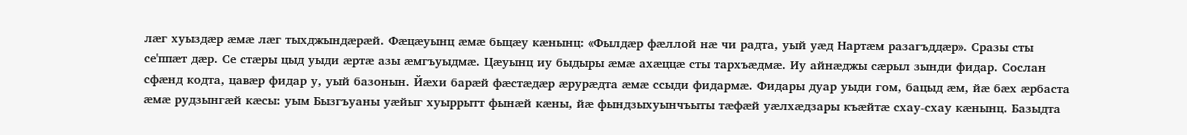лæг хуыздæр æмæ лæг тыхджындæрæй. Фæцæуынц æмæ быцæу кæнынц: «Фылдæр фæллой нæ чи радта, уый уæд Нартæм разагъддæр». Сразы сты се'ппæт дæр. Се стæры цыд уыди æртæ азы æмгъуыдмæ. Цæуынц иу быдыры æмæ ахæццæ сты тархъæдмæ. Иу айнæджы сæрыл зынди фидар. Сослан сфæнд кодта, цавæр фидар у, уый базонын. Йæхи барæй фæстæдæр æрурæдта æмæ ссыди фидармæ. Фидары дуар уыди гом, бацыд æм, йæ бæх æрбаста æмæ рудзынгæй кæсы: уым Бызгъуаны уæйыг хуыррытт фынæй кæны, йæ фындзыхуынчъыты тæфæй уæлхæдзары къæйтæ схау-схау кæнынц. Базыдта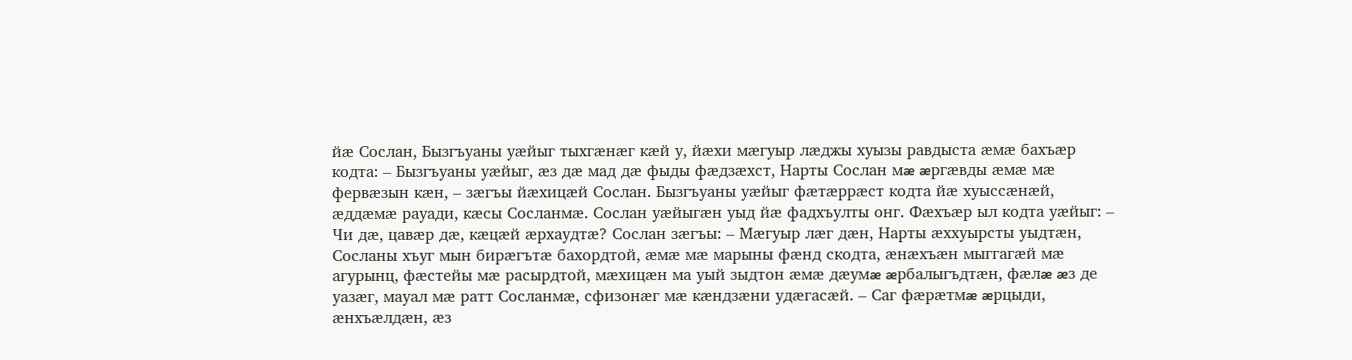йæ Сослан, Бызгъуаны уæйыг тыхгæнæг кæй у, йæхи мæгуыр лæджы хуызы равдыста æмæ бахъæр кодта: – Бызгъуаны уæйыг, æз дæ мад дæ фыды фæдзæхст, Нарты Сослан мæ æргæвды æмæ мæ фервæзын кæн, – зæгъы йæхицæй Сослан. Бызгъуаны уæйыг фæтæррæст кодта йæ хуыссæнæй, æддæмæ рауади, кæсы Сосланмæ. Сослан уæйыгæн уыд йæ фадхъулты онг. Фæхъæр ыл кодта уæйыг: – Чи дæ, цавæр дæ, кæцæй æрхаудтæ? Сослан зæгъы: – Мæгуыр лæг дæн, Нарты æххуырсты уыдтæн, Сосланы хъуг мын бирæгътæ бахордтой, æмæ мæ марыны фæнд скодта, æнæхъæн мыггагæй мæ агурынц, фæстейы мæ расырдтой, мæхицæн ма уый зыдтон æмæ дæумæ æрбалыгъдтæн, фæлæ æз де уазæг, мауал мæ ратт Сосланмæ, сфизонæг мæ кæндзæни удæгасæй. – Саг фæрæтмæ æрцыди, æнхъæлдæн, æз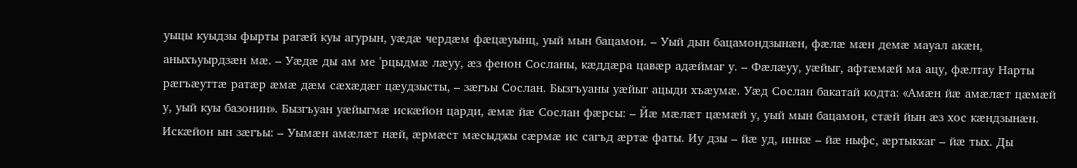уыцы куыдзы фырты рагæй куы агурын, уæдæ чердæм фæцæуынц, уый мын бацамон. – Уый дын бацамондзынæн, фæлæ мæн демæ мауал акæн, аныхъуырдзæн мæ. – Уæдæ ды ам ме 'рцыдмæ лæуу, æз фенон Сосланы, кæддæра цавæр адæймаг у. – Фæлæуу, уæйыг, афтæмæй ма ацу, фæлтау Нарты рæгъæуттæ ратæр æмæ дæм сæхæдæг цæудзысты, – зæгъы Сослан. Бызгъуаны уæйыг ацыди хъæумæ. Уæд Сослан бакатай кодта: «Амæн йæ амæлæт цæмæй у, уый куы базонин». Бызгъуан уæйыгмæ искæйон царди, æмæ йæ Сослан фæрсы: – Йæ мæлæт цæмæй у, уый мын бацамон, стæй йын æз хос кæндзынæн. Искæйон ын зæгъы: – Уымæн амæлæт нæй, æрмæст мæсыджы сæрмæ ис сагъд æртæ фаты. Иу дзы – йæ уд, иннæ – йæ ныфс, æртыккаг – йæ тых. Ды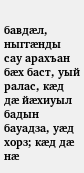бавдæл, ныггæнды сау арахъан бæх баст, уый ралас, кæд дæ йæхиуыл бадын бауадза, уæд хорз; кæд дæ нæ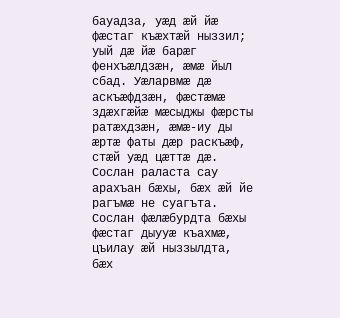бауадза, уæд æй йæ фæстаг къæхтæй ныззил; уый дæ йæ барæг фенхъæлдзæн, æмæ йыл сбад. Уæларвмæ дæ аскъæфдзæн, фæстæмæ здæхгæйæ мæсыджы фæрсты ратæхдзæн, æмæ-иу ды æртæ фаты дæр раскъæф, стæй уæд цæттæ дæ. Сослан раласта сау арахъан бæхы, бæх æй йе рагъмæ не суагъта. Сослан фæлæбурдта бæхы фæстаг дыууæ къахмæ, цъилау æй ныззылдта, бæх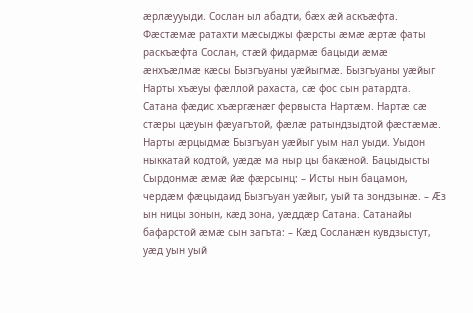æрлæууыди. Сослан ыл абадти, бæх æй аскъæфта. Фæстæмæ ратахти мæсыджы фæрсты æмæ æртæ фаты раскъæфта Сослан, стæй фидармæ бацыди æмæ æнхъæлмæ кæсы Бызгъуаны уæйыгмæ. Бызгъуаны уæйыг Нарты хъæуы фæллой рахаста, сæ фос сын ратардта. Сатана фæдис хъæргæнæг фервыста Нартæм. Нартæ сæ стæры цæуын фæуагътой, фæлæ ратындзыдтой фæстæмæ. Нарты æрцыдмæ Бызгъуан уæйыг уым нал уыди. Уыдон ныккатай кодтой, уæдæ ма ныр цы бакæной. Бацыдысты Сырдонмæ æмæ йæ фæрсынц: – Исты нын бацамон, чердæм фæцыдаид Бызгъуан уæйыг, уый та зондзынæ. – Æз ын ницы зонын, кæд зона, уæддæр Сатана. Сатанайы бафарстой æмæ сын загъта: – Кæд Сосланæн кувдзыстут, уæд уын уый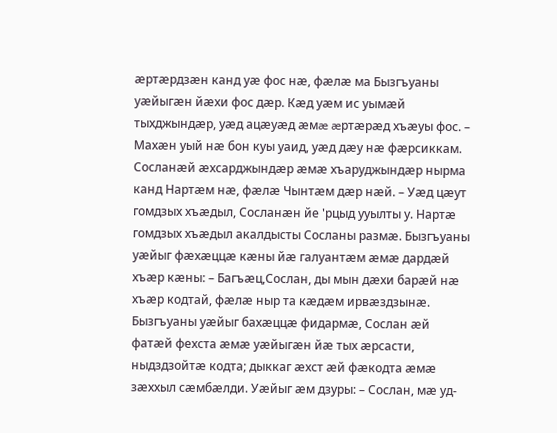æртæрдзæн канд уæ фос нæ, фæлæ ма Бызгъуаны уæйыгæн йæхи фос дæр. Кæд уæм ис уымæй тыхджындæр, уæд ацæуæд æмæ æртæрæд хъæуы фос. – Махæн уый нæ бон куы уаид, уæд дæу нæ фæрсиккам. Сосланæй æхсарджындæр æмæ хъаруджындæр нырма канд Нартæм нæ, фæлæ Чынтæм дæр нæй. – Уæд цæут гомдзых хъæдыл, Сосланæн йе 'рцыд ууылты у. Нартæ гомдзых хъæдыл акалдысты Сосланы размæ. Бызгъуаны уæйыг фæхæццæ кæны йæ галуантæм æмæ дардæй хъæр кæны: – Багъæц,Сослан, ды мын дæхи барæй нæ хъæр кодтай, фæлæ ныр та кæдæм ирвæздзынæ. Бызгъуаны уæйыг бахæццæ фидармæ, Сослан æй фатæй фехста æмæ уæйыгæн йæ тых æрсасти, ныдздзойтæ кодта; дыккаг æхст æй фæкодта æмæ зæххыл сæмбæлди. Уæйыг æм дзуры: – Сослан, мæ уд-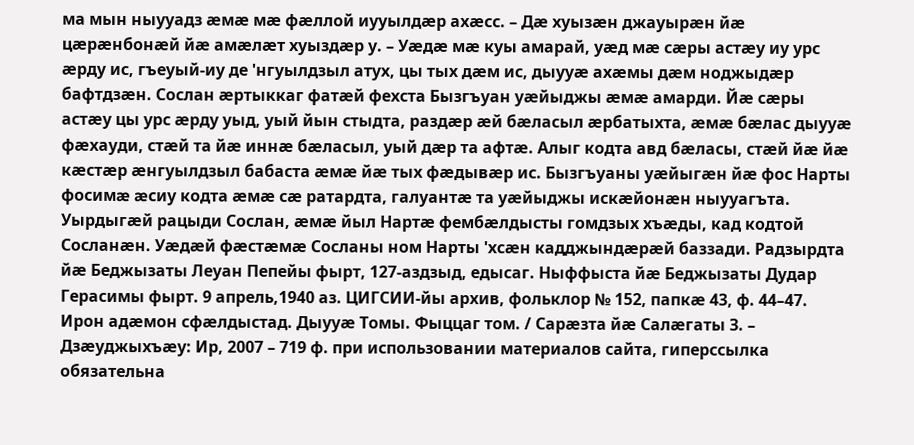ма мын ныууадз æмæ мæ фæллой иууылдæр ахæсс. – Дæ хуызæн джауырæн йæ цæрæнбонæй йæ амæлæт хуыздæр у. – Уæдæ мæ куы амарай, уæд мæ сæры астæу иу урс æрду ис, гъеуый-иу де 'нгуылдзыл атух, цы тых дæм ис, дыууæ ахæмы дæм ноджыдæр бафтдзæн. Сослан æртыккаг фатæй фехста Бызгъуан уæйыджы æмæ амарди. Йæ сæры астæу цы урс æрду уыд, уый йын стыдта, раздæр æй бæласыл æрбатыхта, æмæ бæлас дыууæ фæхауди, стæй та йæ иннæ бæласыл, уый дæр та афтæ. Алыг кодта авд бæласы, стæй йæ йæ кæстæр æнгуылдзыл бабаста æмæ йæ тых фæдывæр ис. Бызгъуаны уæйыгæн йæ фос Нарты фосимæ æсиу кодта æмæ сæ ратардта, галуантæ та уæйыджы искæйонæн ныууагъта. Уырдыгæй рацыди Сослан, æмæ йыл Нартæ фембæлдысты гомдзых хъæды, кад кодтой Сосланæн. Уæдæй фæстæмæ Сосланы ном Нарты 'хсæн кадджындæрæй баззади. Радзырдта йæ Беджызаты Леуан Пепейы фырт, 127-аздзыд, едысаг. Ныффыста йæ Беджызаты Дудар Герасимы фырт. 9 апрель,1940 аз. ЦИГСИИ-йы архив, фольклор № 152, папкæ 43, ф. 44–47. Ирон адæмон сфæлдыстад. Дыууæ Томы. Фыццаг том. / Сарæзта йæ Салæгаты З. – Дзæуджыхъæу: Ир, 2007 – 719 ф. при использовании материалов сайта, гиперссылка обязательна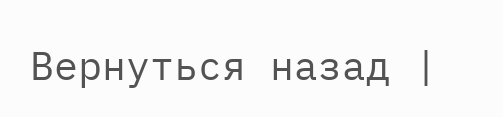Вернуться назад |